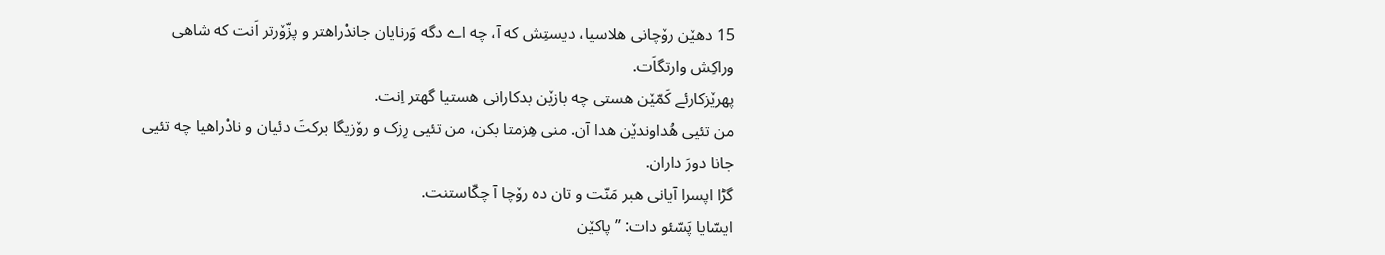15 دهێن رۆچانی هلاسیا، دیستِش که آ، چه اے دگه وَرنایان جاندْراهتر و پزّۆرتر اَنت که شاهی وراکِش وارتگاَت.
پهرێزکارئے کَمّێن هستی چه بازێن بدکارانی هستیا گهتر اِنت.
من تئیی هُداوندێن هدا آن. منی هِزمتا بکن، من تئیی رِزک و رۆزیگا برکتَ دئیان و نادْراهیا چه تئیی جانا دورَ داران.
گڑا اپسرا آیانی هبر مَنّت و تان ده رۆچا آ چکّاستنت.
ایسّایا پَسّئو دات: ”پاکێن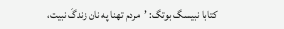کتابا نبیسگ بوتگ: ’مردم تهنا په نان زندگَ نبیت،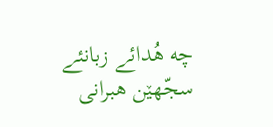چه هُدائے زبانئے سجّهێن هبرانی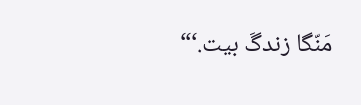مَنّگا زندگَ بیت.‘“